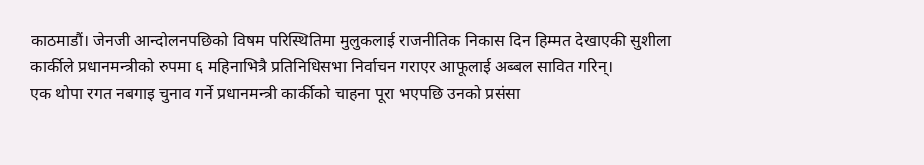काठमाडौं। जेनजी आन्दोलनपछिको विषम परिस्थितिमा मुलुकलाई राजनीतिक निकास दिन हिम्मत देखाएकी सुशीला कार्कीले प्रधानमन्त्रीको रुपमा ६ महिनाभित्रै प्रतिनिधिसभा निर्वाचन गराएर आफूलाई अब्बल सावित गरिन्।
एक थोपा रगत नबगाइ चुनाव गर्ने प्रधानमन्त्री कार्कीको चाहना पूरा भएपछि उनको प्रसंसा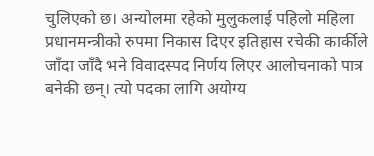चुलिएको छ। अन्योलमा रहेको मुलुकलाई पहिलो महिला प्रधानमन्त्रीको रुपमा निकास दिएर इतिहास रचेकी कार्कीले जाँदा जाँदै भने विवादस्पद निर्णय लिएर आलोचनाको पात्र बनेकी छन्। त्यो पदका लागि अयोग्य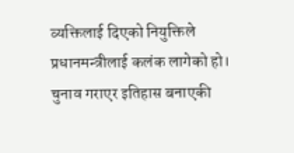व्यक्तिलाई दिएको नियुक्तिले प्रधानमन्त्रीलाई कलंक लागेको हो।
चुनाव गराएर इतिहास बनाएकी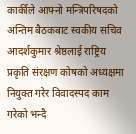कार्कीले आफ्नो मन्त्रिपरिषदको अन्तिम बैठकबाट स्वकीय सचिव आदर्शकुमार श्रेष्ठलाई राष्ट्रिय प्रकृति संरक्षण कोषको अध्यक्षमा नियुक्त गरेर विवादस्पद काम गरेको भन्दै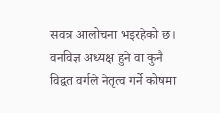सवत्र आलोचना भइरहेको छ।
वनविज्ञ अध्यक्ष हुने वा कुनै विद्वत वर्गले नेतृत्व गर्ने कोषमा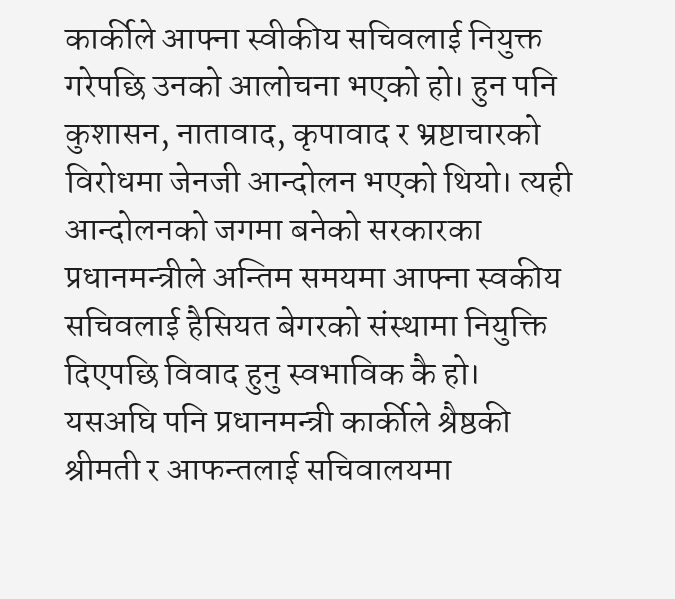कार्कीले आफ्ना स्वीकीय सचिवलाई नियुक्त गरेपछि उनको आलोचना भएको हो। हुन पनि कुशासन, नातावाद, कृपावाद र भ्रष्टाचारको विरोधमा जेनजी आन्दोलन भएको थियो। त्यही आन्दोलनको जगमा बनेको सरकारका प्रधानमन्त्रीले अन्तिम समयमा आफ्ना स्वकीय सचिवलाई हैसियत बेगरको संस्थामा नियुक्ति दिएपछि विवाद हुनु स्वभाविक कै हो।
यसअघि पनि प्रधानमन्त्री कार्कीले श्रैष्ठकी श्रीमती र आफन्तलाई सचिवालयमा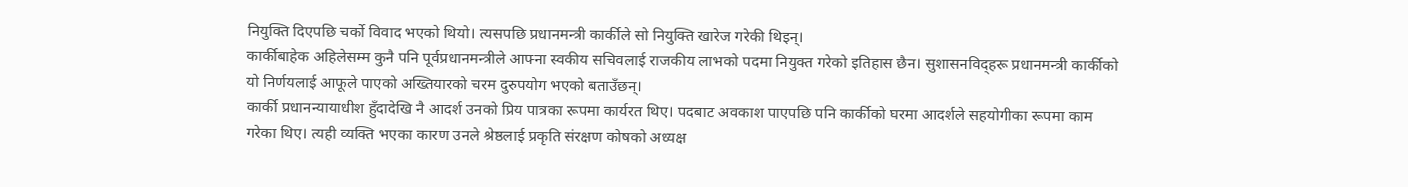नियुक्ति दिएपछि चर्को विवाद भएको थियो। त्यसपछि प्रधानमन्त्री कार्कीले सो नियुक्ति खारेज गरेकी थिइन्।
कार्कीबाहेक अहिलेसम्म कुनै पनि पूर्वप्रधानमन्त्रीले आफ्ना स्वकीय सचिवलाई राजकीय लाभको पदमा नियुक्त गरेको इतिहास छैन। सुशासनविद्हरू प्रधानमन्त्री कार्कीको यो निर्णयलाई आफूले पाएको अख्तियारको चरम दुरुपयोग भएको बताउँछन्।
कार्की प्रधानन्यायाधीश हुँदादेखि नै आदर्श उनको प्रिय पात्रका रूपमा कार्यरत थिए। पदबाट अवकाश पाएपछि पनि कार्कीको घरमा आदर्शले सहयोगीका रूपमा काम गरेका थिए। त्यही व्यक्ति भएका कारण उनले श्रेष्ठलाई प्रकृति संरक्षण कोषको अध्यक्ष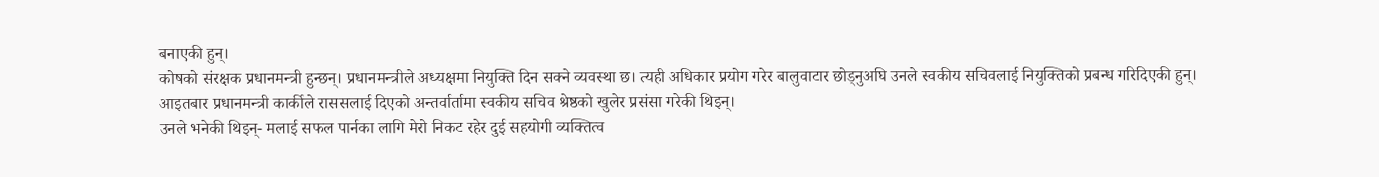बनाएकी हुन्।
कोषको संरक्षक प्रधानमन्त्री हुन्छन्। प्रधानमन्त्रीले अध्यक्षमा नियुक्ति दिन सक्ने व्यवस्था छ। त्यही अधिकार प्रयोग गरेर बालुवाटार छोड्नुअघि उनले स्वकीय सचिवलाई नियुक्तिको प्रबन्ध गरिदिएकी हुन्।
आइतबार प्रधानमन्त्री कार्कीले राससलाई दिएको अन्तर्वार्तामा स्वकीय सचिव श्रेष्ठको खुलेर प्रसंसा गरेकी थिइन्।
उनले भनेकी थिइन्- मलाई सफल पार्नका लागि मेरो निकट रहेर दुई सहयोगी व्यक्तित्व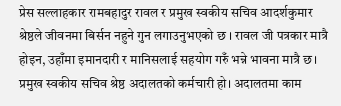प्रेस सल्लाहकार रामबहादुर रावल र प्रमुख स्वकीय सचिव आदर्शकुमार श्रेष्ठले जीवनमा बिर्सन नहुने गुन लगाउनुभएको छ । रावल जी पत्रकार मात्रै होइन, उहाँमा इमानदारी र मानिसलाई सहयोग गरुँ भन्ने भावना मात्रै छ।
प्रमुख स्वकीय सचिव श्रेष्ठ अदालतको कर्मचारी हो। अदालतमा काम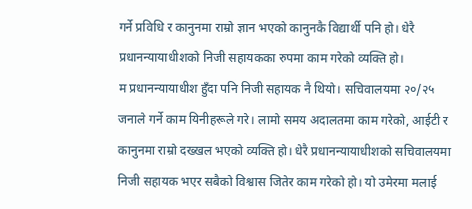गर्ने प्रविधि र कानुनमा राम्रो ज्ञान भएको कानुनकै विद्यार्थी पनि हो। धेरै प्रधानन्यायाधीशको निजी सहायकका रुपमा काम गरेको व्यक्ति हो।
म प्रधानन्यायाधीश हुँदा पनि निजी सहायक नै थियो। सचिवालयमा २०/२५ जनाले गर्ने काम यिनीहरूले गरे। लामो समय अदालतमा काम गरेको, आईटी र कानुनमा राम्रो दख्खल भएको व्यक्ति हो। धेरै प्रधानन्यायाधीशको सचिवालयमा निजी सहायक भएर सबैको विश्वास जितेर काम गरेको हो। यो उमेरमा मलाई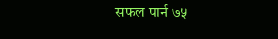सफल पार्न ७५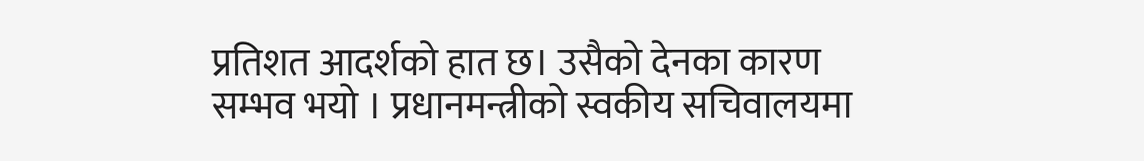प्रतिशत आदर्शको हात छ। उसैको देनका कारण सम्भव भयो । प्रधानमन्त्रीको स्वकीय सचिवालयमा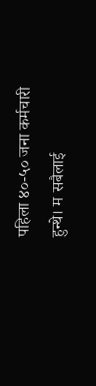पहिला ४०-५० जना कर्मचारी हुन्थे। म सबैलाई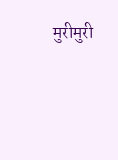मुरीमुरी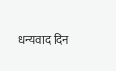धन्यवाद दिन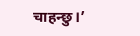चाहन्छु।’